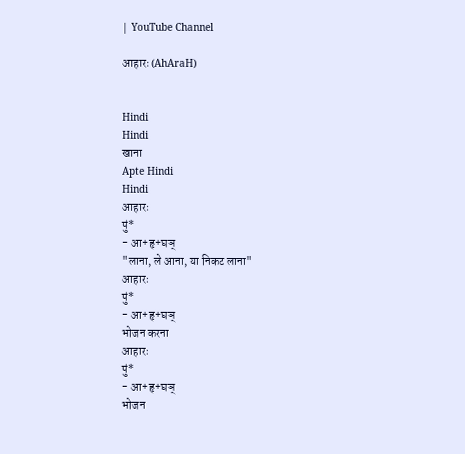| YouTube Channel

आहारः (AhAraH)


Hindi
Hindi
खाना
Apte Hindi
Hindi
आहारः
पुं*
- आ+हृ+घञ्
"लाना, ले आना, या निकट लाना"
आहारः
पुं*
- आ+हृ+घञ्
भोजन करना
आहारः
पुं*
- आ+हृ+घञ्
भोजन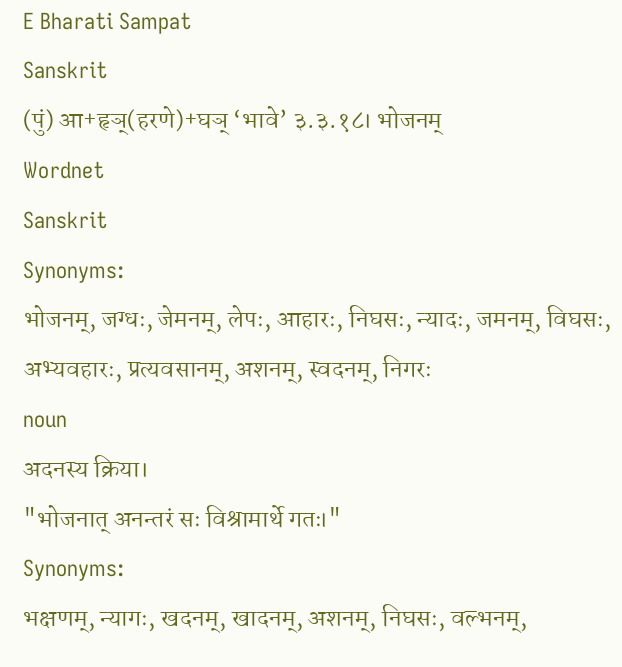E Bharati Sampat
Sanskrit
(पुं) आ+हृञ्(हरणे)+घञ् ‘भावे’ ३.३.१८। भोजनम्
Wordnet
Sanskrit
Synonyms:
भोजनम्, जग्धः, जेमनम्, लेपः, आहारः, निघसः, न्यादः, जमनम्, विघसः, अभ्यवहारः, प्रत्यवसानम्, अशनम्, स्वदनम्, निगरः
noun
अदनस्य क्रिया।
"भोजनात् अनन्तरं सः विश्रामार्थे गतः।"
Synonyms:
भक्षणम्, न्यागः, खदनम्, खादनम्, अशनम्, निघसः, वल्भनम्,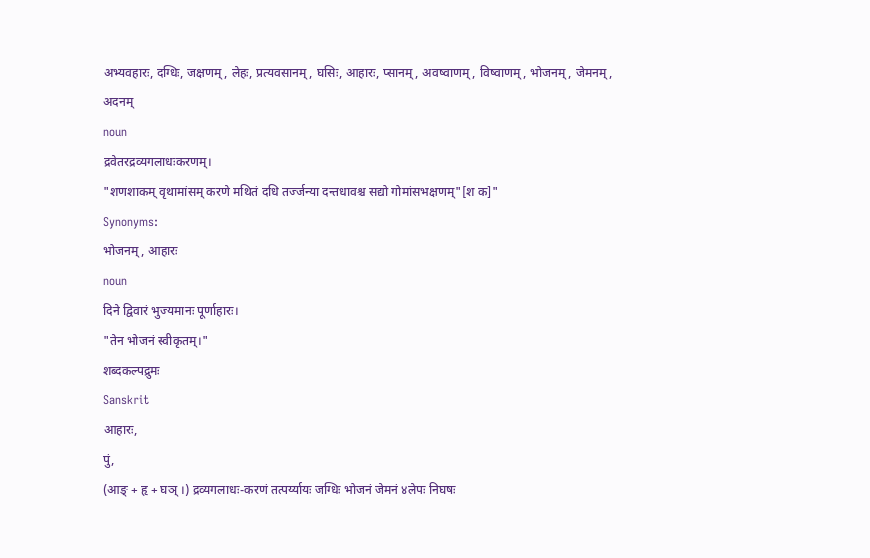अभ्यवहारः, दग्धिः, जक्षणम्, लेहः, प्रत्यवसानम्, घसिः, आहारः, प्सानम्, अवष्वाणम्, विष्वाणम्, भोजनम्, जेमनम्, अदनम्
noun
द्रवेतरद्रव्यगलाधःकरणम्।
"शणशाकम् वृथामांसम् करणे मथितं दधि तर्ज्जन्या दन्तधावश्च सद्यो गोमांसभक्षणम्"[श क]"
Synonyms:
भोजनम्, आहारः
noun
दिने द्विवारं भुज्यमानः पूर्णाहारः।
"तेन भोजनं स्वीकृतम्।"
शब्दकल्पद्रुमः
Sanskrit
आहारः,
पुं,
(आङ् + हृ + घञ् ।) द्रव्यगलाधः-करणं तत्पर्य्यायः जग्धिः भोजनं जेमनं ४लेपः निघषः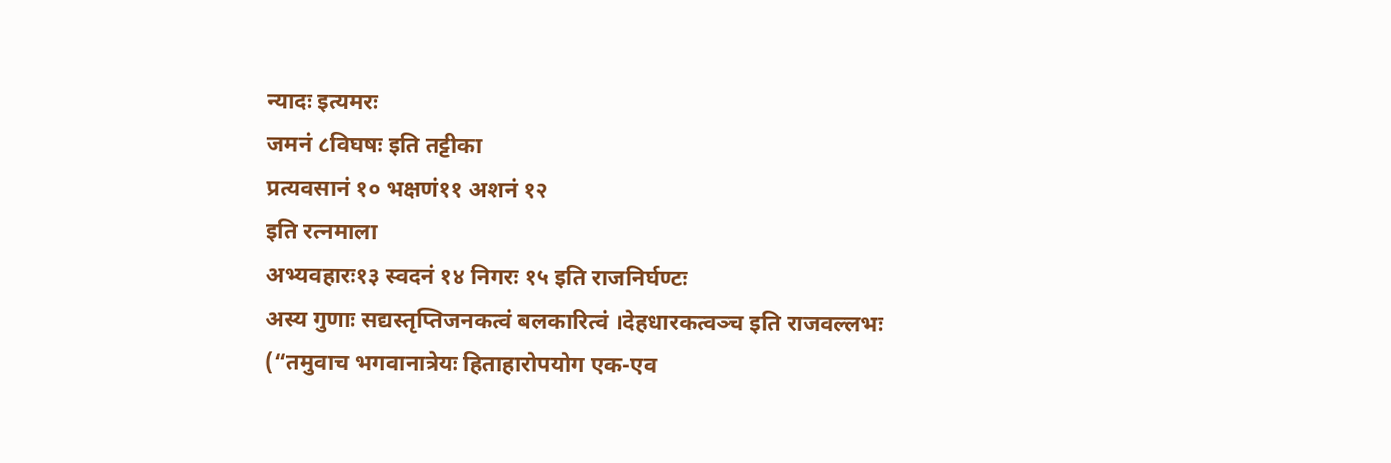न्यादः इत्यमरः
जमनं ८विघषः इति तट्टीका
प्रत्यवसानं १० भक्षणं११ अशनं १२
इति रत्नमाला
अभ्यवहारः१३ स्वदनं १४ निगरः १५ इति राजनिर्घण्टः
अस्य गुणाः सद्यस्तृप्तिजनकत्वं बलकारित्वं ।देहधारकत्वञ्च इति राजवल्लभः
(“तमुवाच भगवानात्रेयः हिताहारोपयोग एक-एव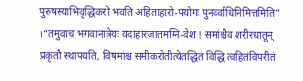पुरुषस्याभिवृद्धिकरो भवति अहिताहारो-पयोगः पुनर्व्वाधिनिमित्तमिति” ।“तमुवाच भगवानात्रेयः यदाहारजातमग्नि-वेश ! समांश्चैव शरीरधातून् प्रकृतौ स्थापयति, विषमांश्च समीकरोतीत्येतद्धितं विद्धि त्वहितंविपरीतं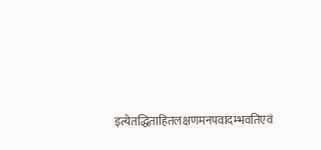इत्येतद्धिताहितलक्षणमनपवादम्भवतिएवं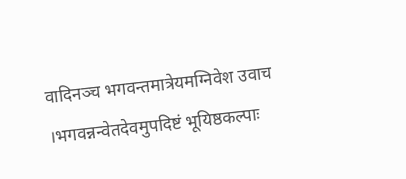वादिनञ्च भगवन्तमात्रेयमग्निवेश उवाच ।भगवन्नन्वेतदेवमुपदिष्टं भूयिष्ठकल्पाः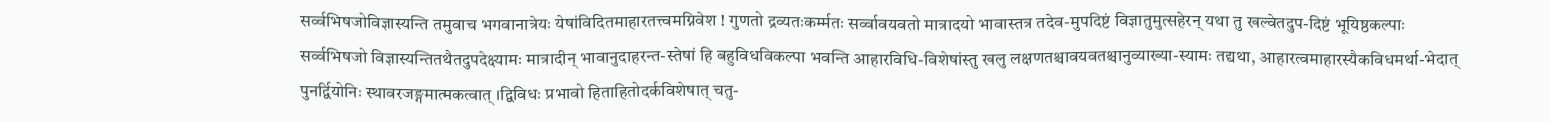सर्व्वभिषजोविज्ञास्यन्ति तमुवाच भगवानात्रेयः येषांविदितमाहारतत्त्वमग्निवेश ! गुणतो द्रव्यतःकर्म्मतः सर्व्वावयवतो मात्रादयो भावास्तत्र तदेव-मुपदिष्टं विज्ञातुमुत्सहेरन् यथा तु खल्वेतदुप-दिष्टं भूयिष्ठकल्पाः सर्व्वभिषजो विज्ञास्यन्तितथैतदुपदेक्ष्यामः मात्रादीन् भावानुदाहरन्त-स्तेषां हि बहुविधविकल्पा भवन्ति आहारविधि-विशेषांस्तु खलु लक्षणतश्चावयवतश्चानुव्याख्या-स्यामः तद्यथा, आहारत्वमाहारस्यैकविधमर्था-भेदात् पुनर्द्वियोनिः स्थावरजङ्गमात्मकत्वात् ।द्विविधः प्रभावो हिताहितोदर्कविशेषात् चतु-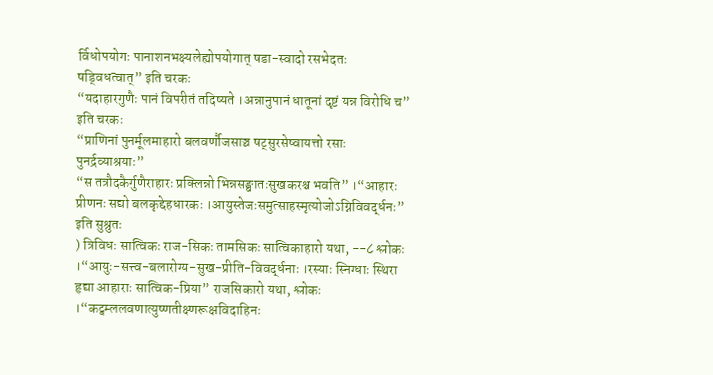र्विधोपयोगः पानाशनभक्ष्यलेह्योपयोगात् षडा-स्वादो रसभेदतः षड्विधत्वात्” इति चरकः
“यदाहारगुणैः पानं विपरीतं तदिष्यते ।अन्नानुपानं धातूनां दृष्टं यन्न विरोधि च”
इति चरकः
“प्राणिनां पुनर्मूलमाहारो बलवर्णौजसाञ्च षट्सुरसेष्वायत्तो रसाः पुनर्द्रव्याश्रयाः”
“स तत्रौदकैर्गुणैराहारः प्रक्लिन्नो भिन्नसङ्घातःसुखकरश्च भवति” ।“आहारः प्रीणनः सद्यो बलकृद्देहधारकः ।आयुस्तेजःसमुत्साहस्मृत्योजोऽग्निविवर्द्धनः”
इति सुश्रुतः
) त्रिविधः सात्विकः राज-सिकः तामसिकः सात्विकाहारो यथा, --८ श्लोकः ।“आयुः-सत्त्व-बलारोग्य-सुख-प्रीति-विवर्द्धनाः ।रस्याः स्निग्धाः स्थिरा हृद्या आहाराः सात्विक-प्रिया” राजसिकारो यथा, श्लोकः ।“कट्वम्ललवणात्युष्णतीक्ष्णरूक्षविदाहिनः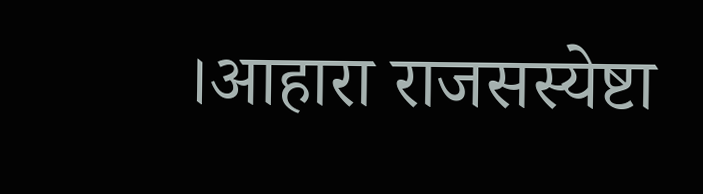।आहारा राजसस्येष्टा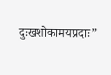दुःखशोकामयप्रदाः”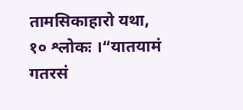तामसिकाहारो यथा, १० श्लोकः ।“यातयामं गतरसं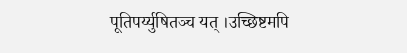पूतिपर्य्युषितञ्च यत् ।उच्छिष्टमपि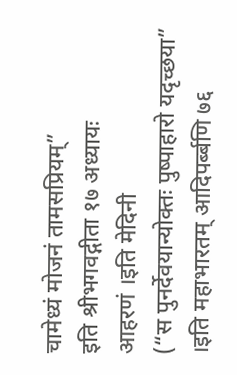चामेध्यं मोजनं तामसप्रियम्”
इति श्रीभगवद्गीता १७ अध्यायः
आहरणं ।इति मेदिनी
(“स पुनर्देवयान्योक्तः पुष्पाहारो यदृच्छया” ।इति महाभारतम् आदिपर्ब्बणि ७६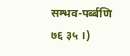सम्भव-पर्ब्बणि ७६ ३५ ।)